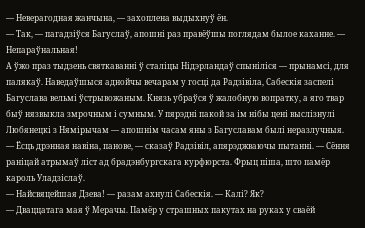— Неверагодная жанчына, — захоплена выдыхнуў ён.
— Так, — пагадзіўся Багуслаў, апошні раз правёўшы поглядам былое каханне. — Непараўнальная!
А ўжо праз тыдзень святкаванні ў сталіцы Нідэрландаў спыніліся — прынамсі, для палякаў. Наведаўшыся аднойчы вечарам у госці да Радзівіла, Сабескія заспелі Багуслава вельмі ўстрывожаным. Князь убраўся ў жалобную вопратку, а яго твар быў нязвыкла змрочным і сумным. У пярэдні пакой за ім нібы цені выслізнулі Любянецкі з Нямірычам — апошнім часам яны з Багуславам былі неразлучныя.
— Ёсць дрэнная навіна, панове, — сказаў Радзівіл, апярэджваючы пытанні. — Сёння раніцай атрымаў ліст ад брадэнбургскага курфюрста. Фрыц піша, што памёр кароль Уладзіслаў.
— Найсвяцейшая Дзева! — разам ахнулі Сабескія. — Калі? Як?
— Дваццатага мая ў Мерачы. Памёр у страшных пакутах на руках у сваёй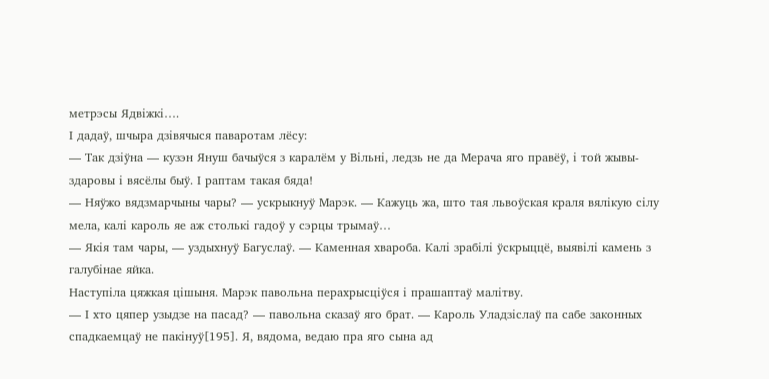метрэсы Ядвіжкі….
І дадаў, шчыра дзівячыся паваротам лёсу:
— Так дзіўна — кузэн Януш бачыўся з каралём у Вільні, ледзь не да Мерача яго правёў, і той жывы-здаровы і вясёлы быў. І раптам такая бяда!
— Няўжо вядзмарчыны чары? — ускрыкнуў Марэк. — Кажуць жа, што тая львоўская краля вялікую сілу мела, калі кароль яе аж столькі гадоў у сэрцы трымаў…
— Якія там чары, — уздыхнуў Багуслаў. — Каменная хвароба. Калі зрабілі ўскрыццё, выявілі камень з галубінае яйка.
Наступіла цяжкая цішыня. Марэк павольна перахрысціўся і прашаптаў малітву.
— І хто цяпер узыдзе на пасад? — павольна сказаў яго брат. — Кароль Уладзіслаў па сабе законных спадкаемцаў не пакінуў[195]. Я, вядома, ведаю пра яго сына ад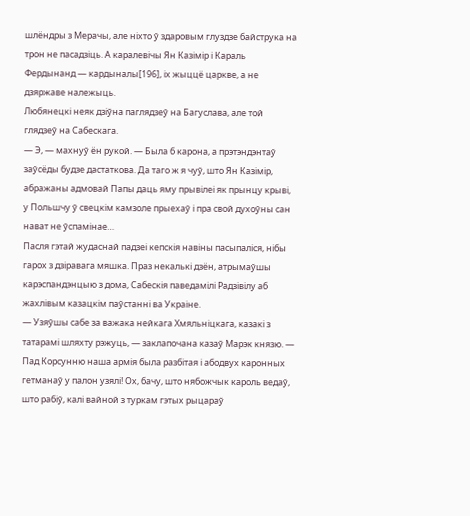шлёндры з Мерачы, але ніхто ў здаровым глуздзе байструка на трон не пасадзіць. А каралевічы Ян Казімір і Караль Фердынанд — кардыналы[196], іх жыццё царкве, а не дзяржаве належыць.
Любянецкі неяк дзіўна паглядзеў на Багуслава, але той глядзеў на Сабескага.
— Э, — махнуў ён рукой. — Была б карона, а прэтэндэнтаў заўсёды будзе дастаткова. Да таго ж я чуў, што Ян Казімір, абражаны адмовай Папы даць яму прывілеі як прынцу крыві, у Польшчу ў свецкім камзоле прыехаў і пра свой духоўны сан нават не ўспамінае…
Пасля гэтай жудаснай падзеі кепскія навіны пасыпаліся, нібы гарох з дзіравага мяшка. Праз некалькі дзён, атрымаўшы карэспандэнцыю з дома, Сабескія паведамілі Радзівілу аб жахлівым казацкім паўстанні ва Украіне.
— Узяўшы сабе за важака нейкага Хмяльніцкага, казакі з татарамі шляхту рэжуць, — заклапочана казаў Марэк князю. — Пад Корсунню наша армія была разбітая і абодвух каронных гетманаў у палон узялі! Ох, бачу, што нябожчык кароль ведаў, што рабіў, калі вайной з туркам гэтых рыцараў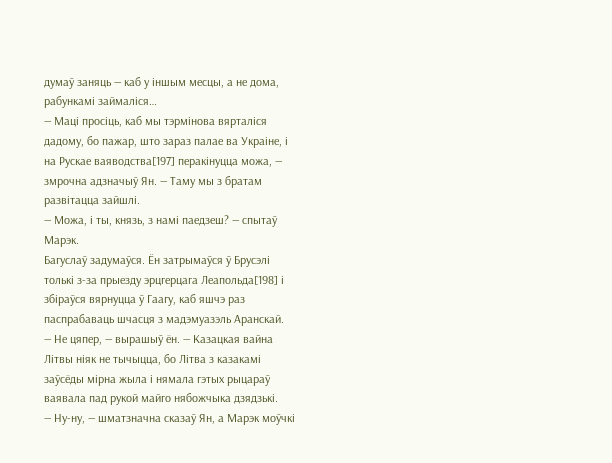думаў заняць — каб у іншым месцы, а не дома, рабункамі займаліся…
— Маці просіць, каб мы тэрмінова вярталіся дадому, бо пажар, што зараз палае ва Украіне, і на Рускае ваяводства[197] перакінуцца можа, — змрочна адзначыў Ян. — Таму мы з братам развітацца зайшлі.
— Можа, і ты, князь, з намі паедзеш? — спытаў Марэк.
Багуслаў задумаўся. Ён затрымаўся ў Брусэлі толькі з-за прыезду эрцгерцага Леапольда[198] і збіраўся вярнуцца ў Гаагу, каб яшчэ раз паспрабаваць шчасця з мадэмуазэль Аранскай.
— Не цяпер, — вырашыў ён. — Казацкая вайна Літвы ніяк не тычыцца, бо Літва з казакамі заўсёды мірна жыла і нямала гэтых рыцараў ваявала пад рукой майго нябожчыка дзядзькі.
— Ну-ну, — шматзначна сказаў Ян, а Марэк моўчкі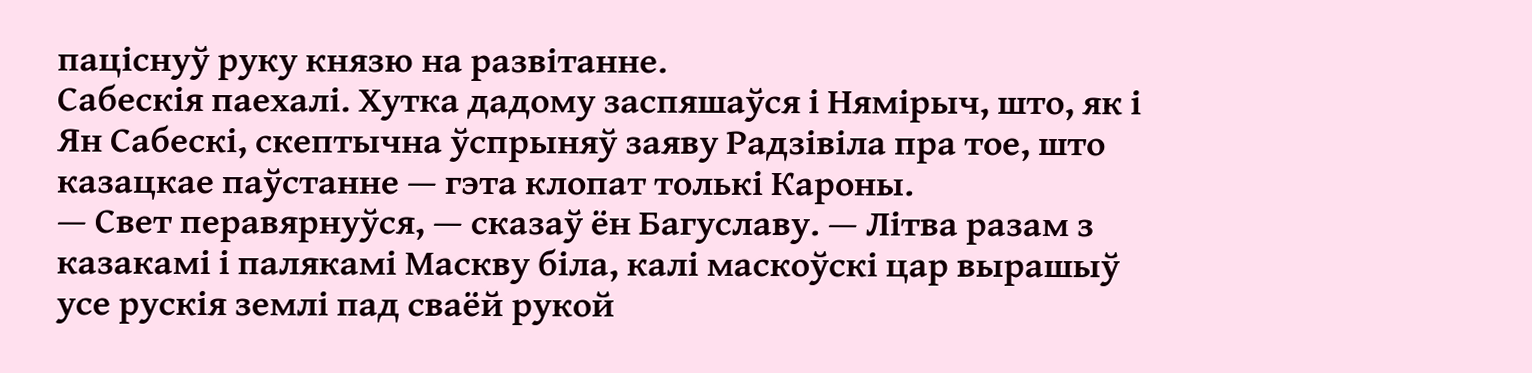паціснуў руку князю на развітанне.
Сабескія паехалі. Хутка дадому заспяшаўся і Нямірыч, што, як і Ян Сабескі, скептычна ўспрыняў заяву Радзівіла пра тое, што казацкае паўстанне — гэта клопат толькі Кароны.
— Свет перавярнуўся, — сказаў ён Багуславу. — Літва разам з казакамі і палякамі Маскву біла, калі маскоўскі цар вырашыў усе рускія землі пад сваёй рукой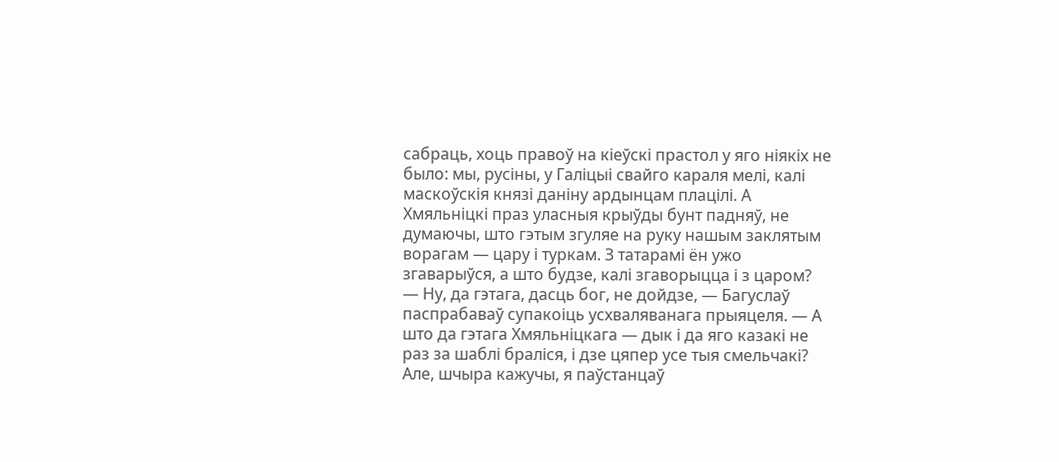сабраць, хоць правоў на кіеўскі прастол у яго ніякіх не было: мы, русіны, у Галіцыі свайго караля мелі, калі маскоўскія князі даніну ардынцам плацілі. А Хмяльніцкі праз уласныя крыўды бунт падняў, не думаючы, што гэтым згуляе на руку нашым заклятым ворагам — цару і туркам. З татарамі ён ужо згаварыўся, а што будзе, калі згаворыцца і з царом?
— Ну, да гэтага, дасць бог, не дойдзе, — Багуслаў паспрабаваў супакоіць усхваляванага прыяцеля. — А што да гэтага Хмяльніцкага — дык і да яго казакі не раз за шаблі браліся, і дзе цяпер усе тыя смельчакі? Але, шчыра кажучы, я паўстанцаў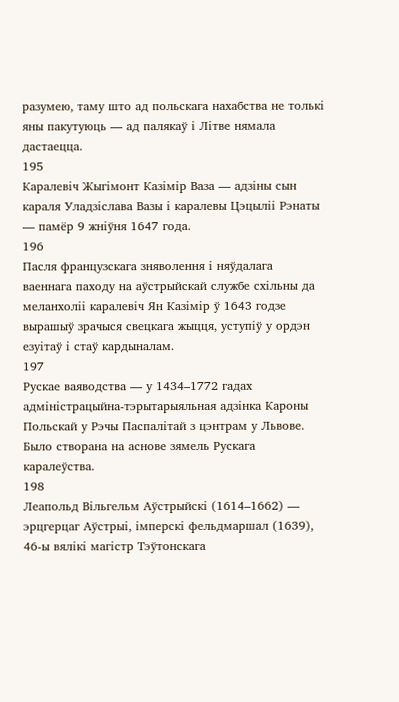разумею, таму што ад польскага нахабства не толькі яны пакутуюць — ад палякаў і Літве нямала дастаецца.
195
Каралевіч Жыгімонт Казімір Ваза — адзіны сын караля Уладзіслава Вазы і каралевы Цэцыліі Рэнаты — памёр 9 жніўня 1647 года.
196
Пасля французскага зняволення і няўдалага ваеннага паходу на аўстрыйскай службе схільны да меланхоліі каралевіч Ян Казімір ў 1643 годзе вырашыў зрачыся свецкага жыцця, уступіў у ордэн езуітаў і стаў кардыналам.
197
Рускае ваяводства — у 1434–1772 гадах адміністрацыйна-тэрытарыяльная адзінка Кароны Польскай у Рэчы Паспалітай з цэнтрам у Львове. Было створана на аснове зямель Рускага каралеўства.
198
Леапольд Вільгельм Аўстрыйскі (1614–1662) — эрцгерцаг Аўстрыі, імперскі фельдмаршал (1639), 46-ы вялікі магістр Тэўтонскага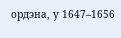ордэна, у 1647–1656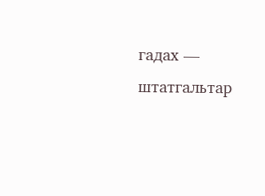гадах — штатгальтар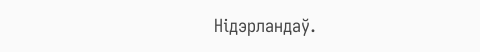Нідэрландаў.